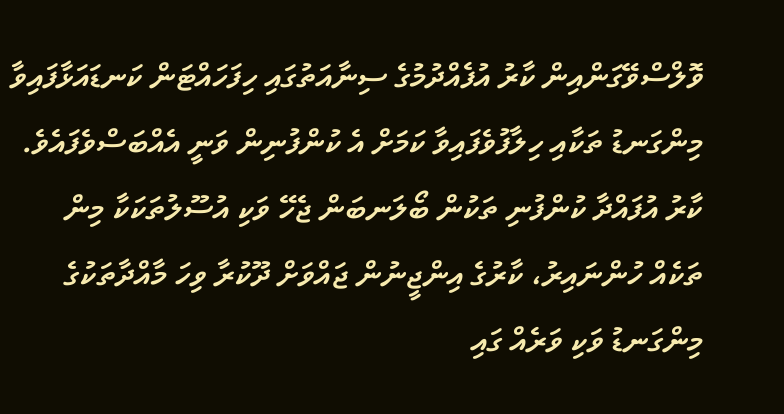ވޮލްސްވޭގަންއިން ކާރު އުފެއްދުމުގެ ސިނާއަތުގައި ހިފަހައްޓަން ކަނޑައަޅާފައިވާ މިންގަނޑު ތަކާއި ހިލާފުވެފައިވާ ކަމަށް އެ ކުންފުނިން ވަނީ އެއްބަސްވެފައެވެ. ކާރު އުފައްދާ ކުންފުނި ތަކުން ބޯލަނބަން ޖެހޭ ވަކި އުސޫލުތަކަކާ މިން ތަކެއް ހުންނައިރު، ކާރުގެ އިންޖީނުން ޖައްވަށް ދޫކުރާ ވިހަ މާއްދާތަކުގެ މިންގަނޑު ވަކި ވަރެއް ގައި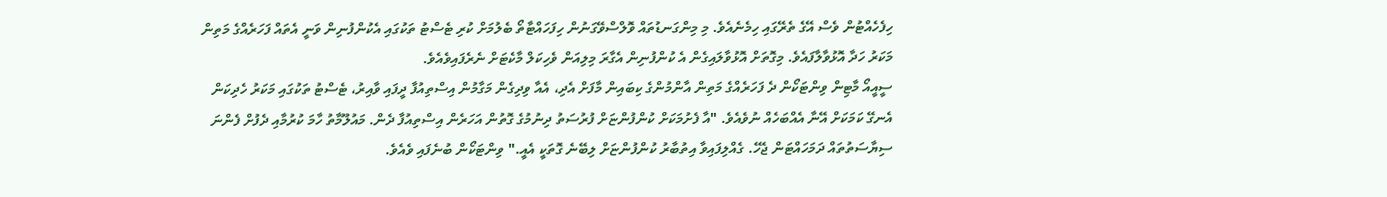ހިފެހެއްޓުން ވެސް އޭގެ ތެރޭގައި ހިމެނެއެވެ. މި މިންގަނޑުތައް ވޮލްސްވޭގަނުން ހިފަހައްޓާތޯ ބެލުމަށް ކުރި ޓެސްޓު ތަކުގައި އެކުންފުނިން ވަނީ އެތައް ފަހަރެއްގެ މަތިން މަކަރު ހަދާ އޮޅުވާލާފައެވެ. މިގޮތަށް އޮޅުވާލައިގެން އެ ކުންފުނިން އެގާރަ މިލިއަން ވެހިކަލް މާކެޓަށް ނެރެފައިވެއެވެ.
ސީއީއޯ މާޓިން ވިންޓަކޯން ދެ ފަހަރެއްގެ މަތިން އާންމުންގެ ކިބައިން މާފަށް އެދި، އެއާ ވިދިގެން މަގާމުން އިސްތިއުފާ ދީފައި ވާއިރު، ޓެސްޓު ތަކުގައި މަކަރު ހެދިކަން އެނގޭ ކަމަކަށް އޭނާ އެއްބަހެއް ނުވެއެވެ. "އާ ފެށުމަކަށް ކުންފުންޏަށް ފުރުސަތު ދިނުމުގެ ގޮތުން އަހަރެން އިސްތިއުފާ ދެން. މައުލޫމާތު ހާމަ ކުރުމާއި ދެފުށް ފެންނަ ސިޔާސަތުތައް ދަމަހައްޓަން ޖެހޭ. ގެއްލިފައިވާ އިތުބާރު ކުންފުންޏަށް ލިބޭނެ ގޮތަކީ އެއީ." ވިންޓަކޯން ބުނެފައި ވެއެވެ.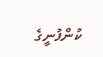ކުންފުނީގެ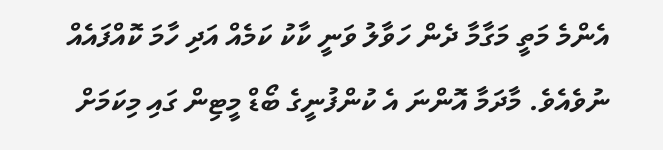އެންމެ މަތީ މަގާމާ ދެން ހަވާލު ވަނީ ކާކު ކަމެއް އަދި ހާމަ ކޮއްފައެއް ނުވެއެވެ. މާދަމާ އޮންނަ އެ ކުންފުނީގެ ބޯޑް މީޓިން ގައި މިކަމަށް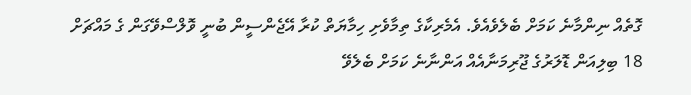ގޮތެއް ނިންމާނެ ކަމަށް ބެލެވެއެވެ. އެމެރިކާގެ ތިމާވެށި ހިމާޔަތް ކުރާ އޭޖެންސީން ބުނީ ވޮލްސްވޭގަން ގެ މައްޗަށް 18 ބިލިއަން ޑޮލަރުގެ ޖޫރިމަނާއެއް އަންނާނެ ކަމަށް ބެލެވޭ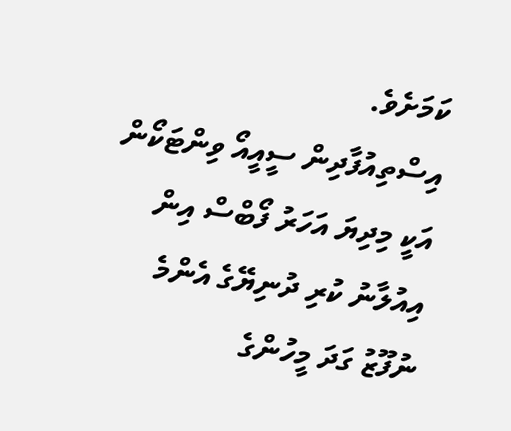ކަމަށެވެ.
އިސްތިއުފާދިން ސީއީއޯ ވިންޓަކޯން އަކީ މިދިޔަ އަހަރު ފޯބްސް އިން އިއުލާނު ކުރި ދުނިޔޭގެ އެންމެ ނުފޫޒު ގަދަ މީހުންގެ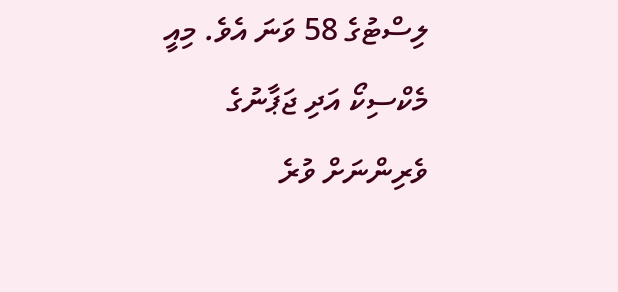ލިސްޓުގެ 58 ވަނަ އެވެ. މިއީ މެކްސިކޯ އަދި ޖަޕާނުގެ ވެރިންނަށް ވުރެ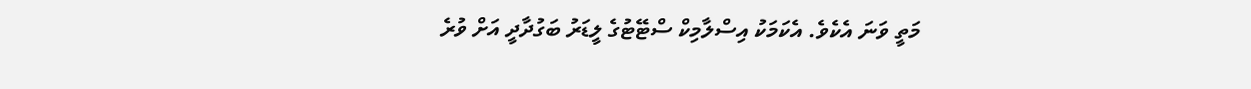މަތީ ވަނަ އެކެވެ. އެކަމަކު އިސްލާމިކް ސްޓޭޓުގެ ލީޑަރު ބަގުދާދީ އަށް ވުރެ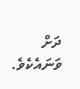ދަށް ވަނައެކެވެ.